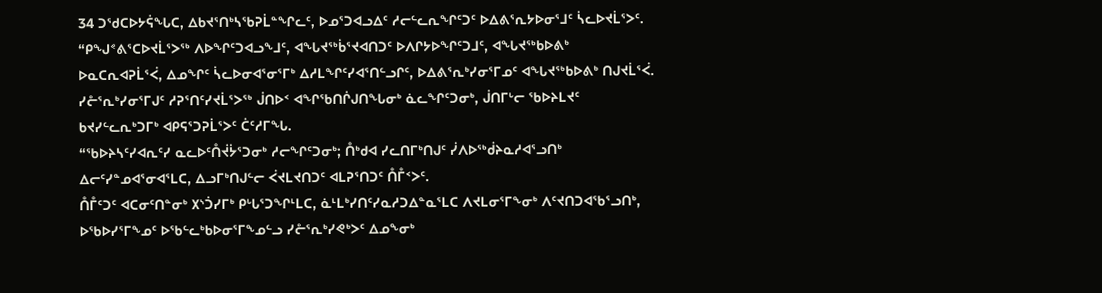34 ᑐᖁᑕᐅᔭᕌᖓᑕ, ᐃᑲᔪᕐᑎᒃᓴᖃᕈᒫᓐᖏᓚᑦ, ᐅᓄᕐᑐᐊᓗᐃᑦ ᓱᓕᓪᓚᕆᖏᑦᑐᑦ ᐅᐃᕕᕐᕆᔭᐅᓂᕐᒧᑦ ᓵᓚᐅᔪᒫᕐᐳᑦ.
“ᑭᖑᕝᕕᕐᑕᐅᔪᒫᕐᐳᖅ ᐱᐅᖏᑦᑐᐊᓗᖕᒧᑦ, ᐊᖓᔪᖅᑳᕐᔪᐊᑎᑐᑦ ᐅᐱᒋᔭᐅᖏᑦᑐᒧᑦ, ᐊᖓᔪᖅᑲᐅᕕᒃ ᐅᓇᑕᕆᐊᕈᒫᕐᐹ, ᐃᓄᖏᑦ ᓵᓚᐅᓂᐊᕐᓂᕐᒥᒃ ᐃᓱᒪᖏᑦᓯᐊᕐᑎᓪᓗᒋᑦ, ᐅᐃᕕᕐᕆᒃᓯᓂᕐᒥᓄᑦ ᐊᖓᔪᖅᑲᐅᕕᒃ ᑎᒍᔪᒫᕐᐹ.
ᓯᓔᕐᕆᒃᓯᓂᕐᒥᒍᑦ ᓱᕈᕐᑎᑦᓯᔪᒫᕐᐳᖅ ᒎᑎᐅᑉ ᐊᖏᖃᑎᒌᒍᑎᖓᓂᒃ ᓈᓚᖏᑦᑐᓂᒃ, ᒎᑎᒥᒡᓕ ᖃᐅᔨᒪᔪᑦ ᑲᔪᓯᓪᓚᕆᒃᑐᒥᒃ ᐊᑭᕋᕐᑐᕈᒫᕐᐳᑦ ᑖᑦᓱᒥᖓ.
“ᖃᐅᔨᓴᑦᓯᐊᕆᑦᓯ ᓇᓚᐅᑦᑍᔫᔮᕐᑐᓂᒃ ᓱᓕᖏᑦᑐᓂᒃ; ᑍᒃᑯᐊ ᓯᓚᑎᒥᒃᑎᒍᑦ ᓰᐱᐅᖅᑰᔨᓇᓱᐊᕐᓗᑎᒃ ᐃᓕᑦᓯᓐᓄᐊᕐᓂᐊᕐᒪᑕ, ᐃᓗᒥᒃᑎᒍᓪᓕ ᐹᔪᒪᔪᑎᑐᑦ ᐊᒪᕈᕐᑎᑐᑦ ᑍᒤᑉᐳᑦ.
ᑍᒤᑦᑐᑦ ᐊᑕᓂᑦᑎᓐᓂᒃ ᙭ᔅᑑᓯᒥᒃ ᑭᒡᒐᕐᑐᖏᒻᒪᑕ, ᓈᒻᒪᒃᓯᑎᑦᓯᓇᓱᑐᐃᓐᓇᕐᒪᑕ ᐱᔪᒪᓂᕐᒥᖕᓂᒃ ᐱᑦᔪᑎᑐᐊᖃᕐᓗᑎᒃ, ᐅᖃᐅᓯᕐᒥᖕᓄᑦ ᐅᖃᓪᓚᒃᑲᐅᓂᕐᒥᖕᓄᓪᓗ ᓯᓔᕐᕆᒃᓯᕙᒃᐳᑦ ᐃᓄᖕᓂᒃ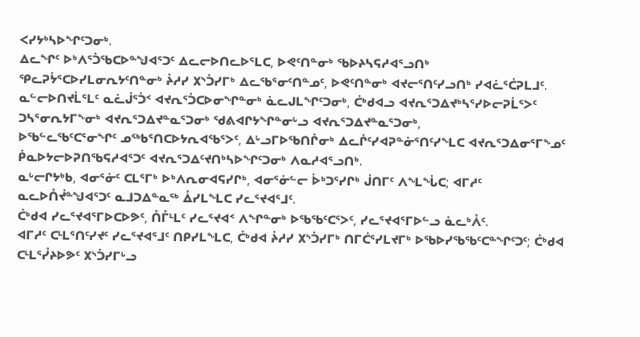ᐸᓯᔭᒃᓴᐅᖏᑦᑐᓂᒃ.
ᐃᓚᖏᑦ ᐅᒃᐱᕐᑑᖃᑕᐅᓐᖑᐊᕐᑐᑦ ᐃᓚᓕᐅᑎᓚᐅᕐᒪᑕ, ᐅᕙᑦᑎᓐᓂᒃ ᖃᐅᔨᓴᕋᓱᐊᕐᓗᑎᒃ ᕿᓚᕈᔮᕐᑕᐅᓯᒪᓂᕆᔭᑦᑎᓐᓂᒃ ᔩᓱᓯ ᙭ᔅᑑᓯᒥᒃ ᐃᓚᖃᕐᓂᑦᑎᓐᓄᑦ, ᐅᕙᑦᑎᓐᓂᒃ ᐊᔪᓕᕐᑎᑦᓯᓗᑎᒃ ᓯᐊᓛᕐᑖᕈᒪᒧᑦ.
ᓇᓪᓕᐅᑎᔪᒫᕐᒪᑦ ᓇᓛᒎᕐᑑᑉ ᐊᔪᕆᕐᑑᑕᐅᓂᖏᓐᓂᒃ ᓈᓚᒍᒪᖏᑦᑐᓂᒃ, ᑖᒃᑯᐊᓗ ᐊᔪᕆᕐᑐᐃᔪᒃᓴᕐᓯᐅᓕᕈᒫᕐᐳᑦ ᑐᓴᕐᓂᕆᔭᒥᖕᓂᒃ ᐊᔪᕆᕐᑐᐃᔪᓐᓇᕐᑐᓂᒃ ᖁᕕᐊᒋᔭᖏᓐᓂᒡᓗ ᐊᔪᕆᕐᑐᐃᔪᓐᓇᕐᑐᓂᒃ,
ᐅᖃᓪᓚᖃᑦᑕᕐᓂᖏᑦ ᓄᖅᑲᕐᑎᑕᐅᔭᕆᐊᖃᕐᐳᑦ, ᐃᒡᓗᒥᐅᖃᑎᒌᓂᒃ ᐃᓚᒌᑦᓯᐊᕈᓐᓃᕐᑎᑦᓯᖕᒪᑕ ᐊᔪᕆᕐᑐᐃᓂᕐᒥᖕᓄᑦ ᑮᓇᐅᔭᓕᐅᕈᑎᖃᕋᓱᐊᕐᑐᑦ ᐊᔪᕆᕐᑐᐃᑦᔪᑎᒃᓴᐅᖏᑦᑐᓂᒃ ᐱᓇᓱᐊᕐᓗᑎᒃ.
ᓇᒡᓕᒋᔭᒃᑲ, ᐊᓂᕐᓃᑦ ᑕᒪᕐᒥᒃ ᐅᒃᐱᕆᓂᐊᕋᓯᒋᒃ, ᐊᓂᕐᓃᓪᓕ ᐆᒃᑐᕐᓯᒋᒃ ᒎᑎᒥᑦ ᐱᖕᒪᖔᑕ; ᐊᒥᓱᑦ ᓇᓚᐅᑍᔫᓐᖑᐊᕐᑐᑦ ᓇᒧᑐᐃᓐᓇᖅ ᐂᓯᒪᖕᒪᑕ ᓯᓚᕐᔪᐊᕐᒧᑦ.
ᑖᒃᑯᐊ ᓯᓚᕐᔪᐊᕐᒥᐅᑕᐅᕗᑦ, ᑍᒤᒻᒪᑦ ᓯᓚᕐᔪᐊᑉ ᐱᖏᓐᓂᒃ ᐅᖃᖃᑦᑕᕐᐳᑦ, ᓯᓚᕐᔪᐊᕐᒥᐅᓪᓗ ᓈᓚᒃᐰᑦ.
ᐊᒥᓱᑦ ᑕᒻᒪᕐᑎᑦᓯᔪᑦ ᓯᓚᕐᔪᐊᕐᒧᑦ ᑎᑭᓯᒪᖕᒪᑕ, ᑖᒃᑯᐊ ᔩᓱᓯ ᙭ᔅᑑᓯᒥᒃ ᑎᒥᑖᕐᓯᒪᔪᒥᒃ ᐅᖃᐅᓯᖃᖃᑦᑕᓐᖏᑦᑐᑦ; ᑖᒃᑯᐊ ᑕᒻᒪᕐᓮᔨᐅᕗᑦ ᙭ᔅᑑᓯᒥᒡᓗ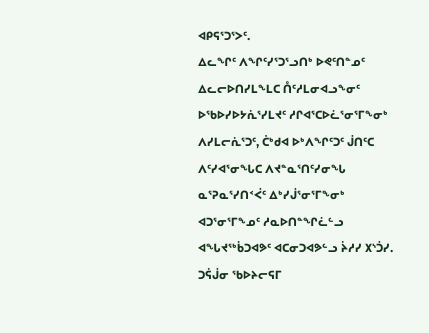ᐊᑭᕋᕐᑐᕐᐳᑦ.
ᐃᓚᖏᑦ ᐱᖏᑦᓯᕐᑐᕐᓗᑎᒃ ᐅᕙᑦᑎᓐᓄᑦ ᐃᓚᓕᐅᑎᓯᒪᖕᒪᑕ ᑍᑦᓱᒪᓂᐊᓗᖕᓂᑦ ᐅᖃᐅᓯᐅᔭᕇᕐᓯᒪᔪᑦ ᓱᒋᐊᕐᑕᐅᓛᕐᓂᕐᒥᖕᓂᒃ ᐱᓯᒪᓕᕇᕐᑐᑦ, ᑖᒃᑯᐊ ᐅᒃᐱᖏᑦᑐᑦ ᒎᑎᑦᑕ ᐱᑦᓯᐊᕐᓂᖓᑕ ᐱᔪᓐᓇᕐᑎᑦᓯᓂᖓ ᓇᕐᕈᓇᕐᓯᑎᑉᐹᑦ ᐃᒃᓯᒎᕐᓂᕐᒥᖕᓂᒃ ᐊᑐᕐᓂᕐᒥᖕᓄᑦ ᓱᓇᐅᑎᓐᖏᓛᓪᓗ ᐊᖓᔪᖅᑳᑐᐊᕗᑦ ᐊᑕᓂᑐᐊᕗᓪᓗ ᔩᓱᓯ ᙭ᔅᑑᓯ.
ᑐᕌᒎᓂ ᖃᐅᔨᓕᕋᒥ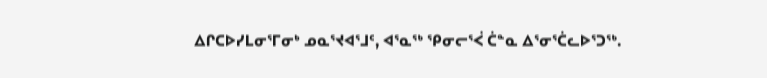ᐃᒋᑕᐅᓯᒪᓂᕐᒥᓂᒃ ᓄᓇᕐᔪᐊᕐᒧᑦ, ᐊᕐᓇᖅ ᕿᓂᓕᕐᐹ ᑖᓐᓇ ᐃᕐᓂᕐᑖᓚᐅᕐᑐᖅ.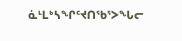ᓈᒻᒪᒃᓴᖏᑦᔪᑎᖃᕐᐳᖓᓕ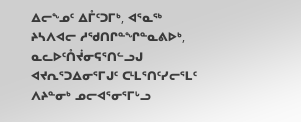ᐃᓕᖕᓄᑦ ᐃᒤᑦᑐᒥᒃ, ᐊᕐᓇᖅ ᔨᓴᐱᐊᓕ ᓱᖁᑎᒋᓐᖏᓐᓇᕕᐅᒃ, ᓇᓚᐅᑦᑍᔫᓂᕋᕐᑎᓪᓗᒍ ᐊᔪᕆᕐᑐᐃᓂᕐᒥᒍᑦ ᑕᒻᒪᕐᑎᑦᓯᓕᕐᒪᑦ ᐱᔨᓐᓂᒃ ᓄᓕᐊᕐᓂᕐᒥᒡᓗ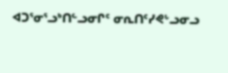ᐊᑐᕐᓂᕐᓗᒃᑎᓪᓗᓂᒋᑦ ᓂᕆᑎᑦᓯᕙᒡᓗᓂᓗ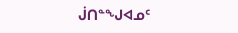ᒎᑎᓐᖑᐊᓄᑦ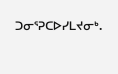ᑐᓂᕐᕈᑕᐅᓯᒪᔪᓂᒃ.